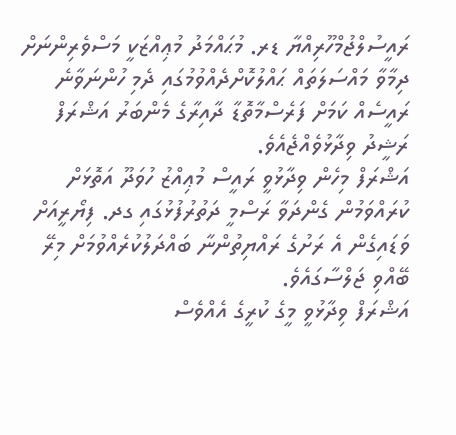ރައީސުލްޖުމްހޫރިއްޔާ ޑރ. މުޙައްމަދު މުޢިއްޒަކީ މަސްވެރިންނަށް ދިމާވާ މައްސަލަތައް ޙައްލުކޮށްދެއްވުމުގައި ދެމި ހުންނަވާނެ ރައީސެއް ކަމަށް ފަރެސްމާތޮޑާ ދާއިރާގެ މެންބަރު އަޝްރަފް ރަޝީދު ވިދާޅުވެއްޖެއެވެ.
އަޝްރަފް މިހެން ވިދާޅުވީ ރައީސް މުޢިއްޒު ހުވަދޫ އަތޮޅަށް ކުރައްވަމުން ގެންދަވާ ރަސްމީ ދަތުރުފުޅުގައި ގދ. ފިޔޯރީއަށް ވަޑައިގެން އެ ރަށުގެ ރައްޔިތުންނާ ބައްދަލުކުރެއްވުމަށް މިރޭ ބޭއްވި ޖަލްސާގައެވެ.
އަޝްރަފް ވިދާޅުވީ މީގެ ކުރީގެ އެއްވެސް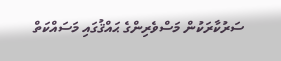ސަރުކާރަކުން މަސްވެރިންގެ ޙައްޤުގައި މަސައްކަތް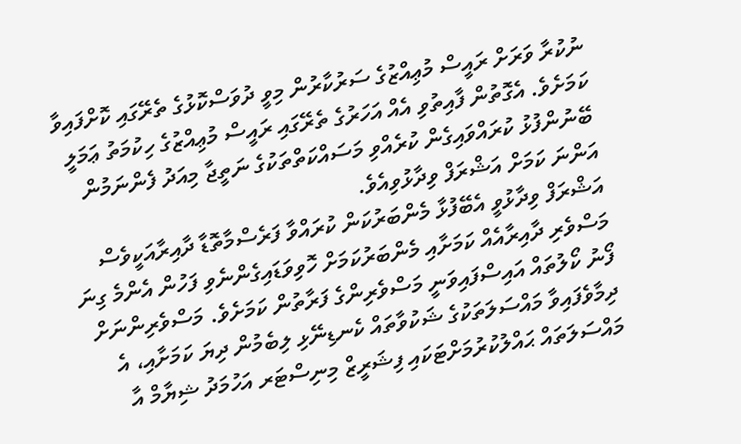ނުކުރާ ވަރަށް ރައީސް މުޢިއްޒުގެ ސަރުކާރުން މިވީ ދުވަސްކޮޅުގެ ތެރޭގައި ކޮށްފައިވާ ކަމަށެވެ. އެގޮތުން ފާއިތުވި އެއް އަހަރުގެ ތެރޭގައި ރައީސް މުޢިއްޒުގެ ހިކުމަތު ޢަމަލީ ބޭނުންފުޅު ކުރައްވައިގެން ކުރެއްވި މަސައްކަތްތަކުގެ ނަތީޖާ މިއަދު ފެންނަމުން އަންނަ ކަމަށް އަޝްރަފް ވިދާޅުވިއެވެ.
އަޝްރަފް ވިދާޅުވީ އެބޭފުޅާ މެންބަރުކަން ކުރައްވާ ފަރެސްމާތޮޑާ ދާއިރާއަކީވެސް މަސްވެރި ދާއިރާއެއް ކަމަށާއި މެންބަރުކަމަށް ހޮވިވަޑައިގެންނެވި ފަހުން އެންމެ ގިނަ ފޯނު ކޯލުތައް އައިސްފައިވަނީ މަސްވެރިންގެ ފަރާތުން ކަމަށެވެ. މަސްވެރިންނަށް ދިމާވެފައިވާ މައްސަލަތަކުގެ ޝަކުވާތައް ކެނޑިނޭޅި ލިބެމުން ދިޔަ ކަމަށާއި، އެ މައްސަލަތައް ޙައްލުކުރުމަށްޓަކައި ފިޝަރީޒް މިނިސްޓަރ އަހުމަދު ޝިޔާމް އާ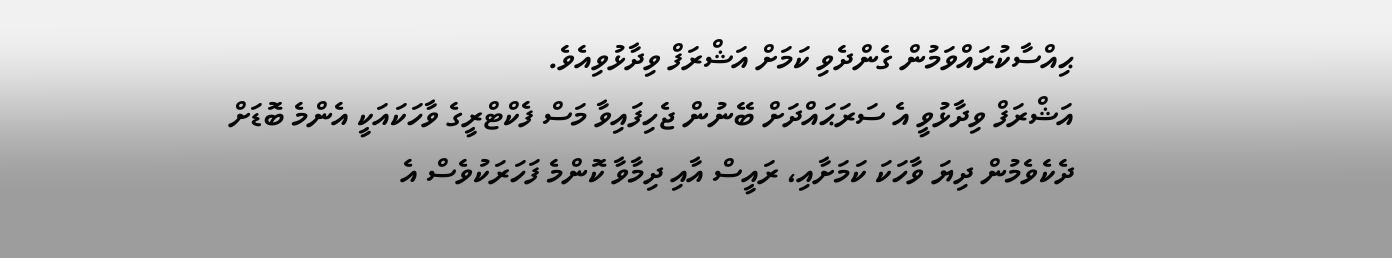ޙިއްސާކުރައްވަމުން ގެންދެވި ކަމަށް އަޝްރަފް ވިދާޅުވިއެވެ.
އަޝްރަފް ވިދާޅުވީ އެ ސަރަޙައްދަށް ބޭނުން ޖެހިފައިވާ މަސް ފެކްޓްރީގެ ވާހަކައަކީ އެންމެ ބޮޑަށް ދެކެވެމުން ދިޔަ ވާހަކަ ކަމަށާއި، ރައީސް އާއި ދިމާވާ ކޮންމެ ފަހަރަކުވެސް އެ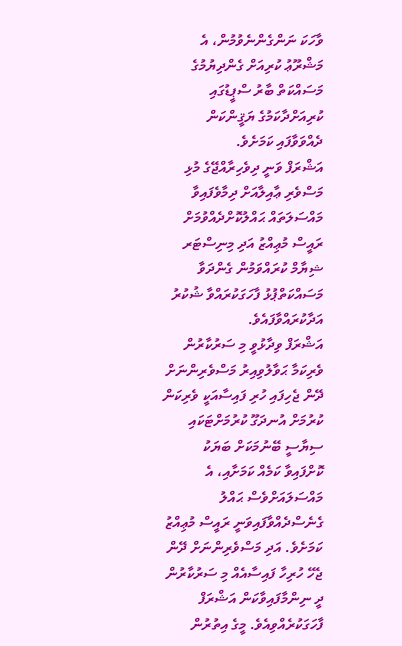ވާހަކަ ނަންގެންނެވުމުން، އެ މަޝްރޫޢު ކުރިއަށް ގެންދިޔުމުގެ މަސައްކަތް ބާރު ސްޕީޑުގައި ކުރިއަށްދާކަމުގެ ޔަޤީންކަން ދެއްވަވާފައި ކަމަށެވެ.
އަޝްރަފް ވަނީ ދިވެހިރާއްޖޭގެ މުޅި މަސްވެރި ޢާއިލާއަށް ދިމާވެފައިވާ މައްސަލަތައް ޙައްލުކޮށްދެއްވުމަށް ރައީސް މުޢިއްޒު އަދި މިނިސްޓަރ ޝިޔާމް ކުރައްވަމުން ގެންދަވާ މަސައްކަތްޕުޅު ފާހަގަކުރައްވާ ޝުކުރު އަދާކުރައްވާފައެވެ.
އަޝްރަފް ވިދާޅުވީ މި ސަރުކާރުން ވެރިކަމާ ޙަވާލުވިއިރު މަސްވެރިންނަށް ދޭން ޖެހިފައި ހުރި ފައިސާއަކީ ވެރިކަން ކުރުމަށް އުނދަގޫ ކުރުމަށްޓަކައި ސިޔާސީ ބޭނުމަކަށް ބަޔަކު ކޮށްފައިވާ ކަމެއް ކަމަށާއި، އެ މައްސަލައަށްވެސް ޙައްލު ގެނެސްދެއްވާފައިވަނީ ރައީސް މުޢިއްޒު ކަމަށެވެ. އަދި މަސްވެރިންނަށް ދޭން ޖެހޭ ހުރިހާ ފައިސާއެއް މި ސަރުކާރުން ދީ ނިންމާފައިވާކަން އަޝްރަފް ފާހަގަކުރެއްވިއެވެ. މީގެ އިތުރުން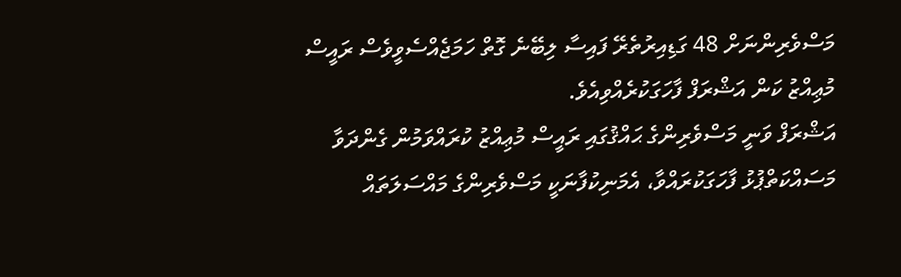މަސްވެރިންނަށް 48 ގަޑިއިރުތެރޭ ފައިސާ ލިބޭނެ ގޮތް ހަމަޖެއްސެވީވެސް ރައީސް މުޢިއްޒު ކަން އަޝްރަފް ފާހަގަކުރެއްވިއެވެ.
އަޝްރަފް ވަނީ މަސްވެރިންގެ ޙައްޤުގައި ރައީސް މުޢިއްޒު ކުރައްވަމުން ގެންދަވާ މަސައްކަތްޕުޅު ފާހަގަކުރައްވާ، އެމަނިކުފާނަކީ މަސްވެރިންގެ މައްސަލަތައް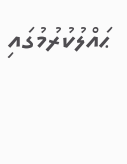ޙައްލުކުރުމުގައި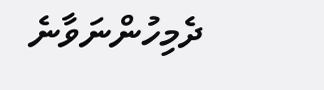ދެމިހުންނަވާނެ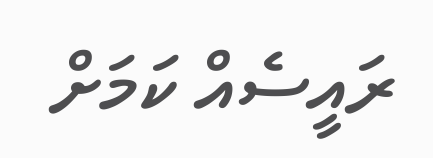ރައީސެއް ކަމަށް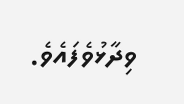ވިދާޅުވެފައެވެ.